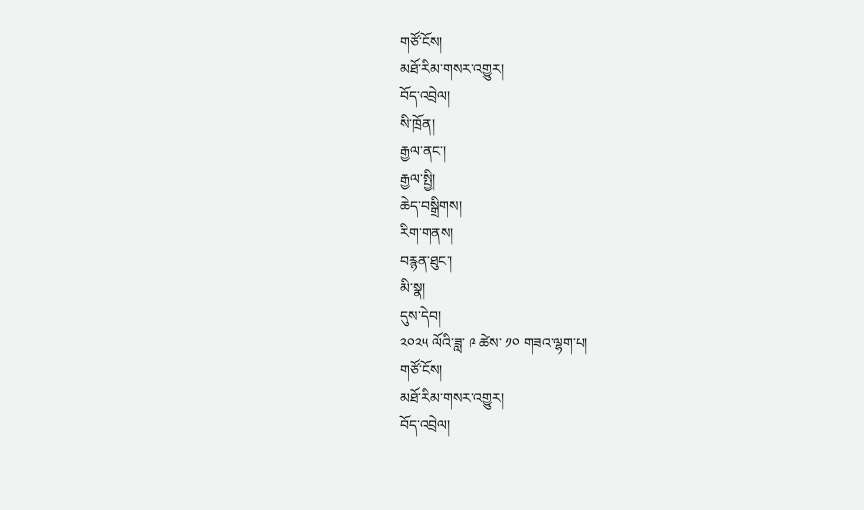གཙོ་ངོས།
མཐོ་རིམ་གསར་འགྱུར།
བོད་འབྲེལ།
སི་ཁྲོན།
རྒྱལ་ནང་།
རྒྱལ་སྤྱི།
ཆེད་བསྒྲིགས།
རིག་གནས།
བརྙན་ཐུང་།
མི་སྣ།
དུས་དེབ།
༢༠༢༥ ལོའི་ཟླ་ ༩ ཚེས་ ༡༠ གཟའ་ལྷག་པ།
གཙོ་ངོས།
མཐོ་རིམ་གསར་འགྱུར།
བོད་འབྲེལ།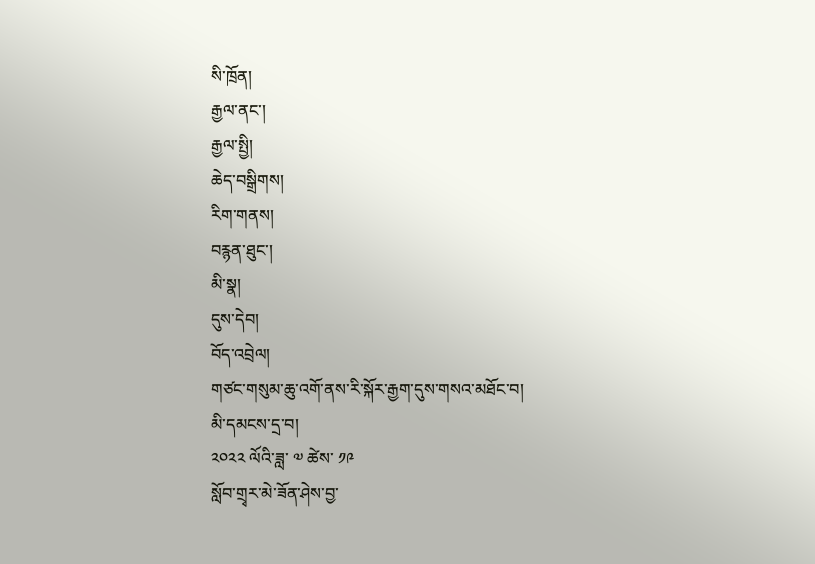སི་ཁྲོན།
རྒྱལ་ནང་།
རྒྱལ་སྤྱི།
ཆེད་བསྒྲིགས།
རིག་གནས།
བརྙན་ཐུང་།
མི་སྣ།
དུས་དེབ།
བོད་འབྲེལ།
གཙང་གསུམ་ཆུ་འགོ་ནས་རི་སྐོར་རྒྱག་དུས་གསའ་མཐོང་བ།
མི་དམངས་དྲ་བ།
༢༠༢༢ ལོའི་ཟླ་ ༧ ཚེས་ ༡༩
སློབ་གྲྭར་མེ་ཟོན་ཤེས་བྱ་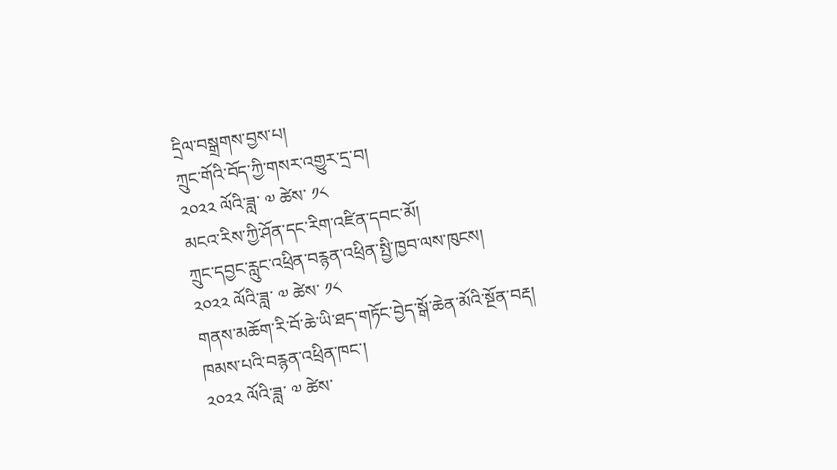དྲིལ་བསྒྲགས་བྱས་པ།
ཀྲུང་གོའི་བོད་ཀྱི་གསར་འགྱུར་དྲ་བ།
༢༠༢༢ ལོའི་ཟླ་ ༧ ཚེས་ ༡༨
མངའ་རིས་ཀྱི་ཤོན་དང་རིག་འཛིན་དབང་མོ།
ཀྲུང་དབྱང་རླུང་འཕྲིན་བརྙན་འཕྲིན་སྤྱི་ཁྱབ་ལས་ཁུངས།
༢༠༢༢ ལོའི་ཟླ་ ༧ ཚེས་ ༡༨
གནས་མཆོག་རི་བོ་ཆེ་ཡི་ཐད་གཏོང་བྱེད་སྒོ་ཆེན་མོའི་སྔོན་བརྡ།
ཁམས་པའི་བརྙན་འཕྲིན་ཁང་།
༢༠༢༢ ལོའི་ཟླ་ ༧ ཚེས་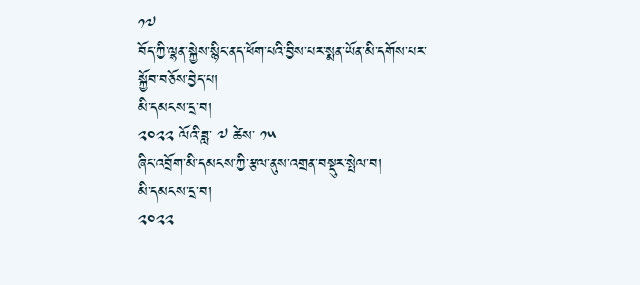༡༧
བོད་ཀྱི་ལྷན་སྐྱེས་སྙིང་ནད་ཕོག་པའི་བྱིས་པར་སྨན་ཡོན་མི་དགོས་པར་སྐྱོབ་བཅོས་བྱེད་པ།
མི་དམངས་དྲ་བ།
༢༠༢༢ ལོའི་ཟླ་ ༧ ཚེས་ ༡༥
ཞིང་འབྲོག་མི་དམངས་ཀྱི་རྩལ་ནུས་འགྲན་བསྡུར་སྤེལ་བ།
མི་དམངས་དྲ་བ།
༢༠༢༢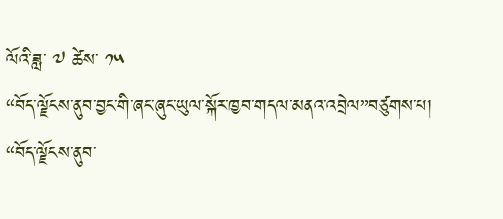ལོའི་ཟླ་ ༧ ཚེས་ ༡༥
“བོད་ལྗོངས་ནུབ་བྱང་གི་ཞང་ཞུང་ཡུལ་སྐོར་ཁྱབ་གདལ་མནའ་འབྲེལ”བཙུགས་པ།
“བོད་ལྗོངས་ནུབ་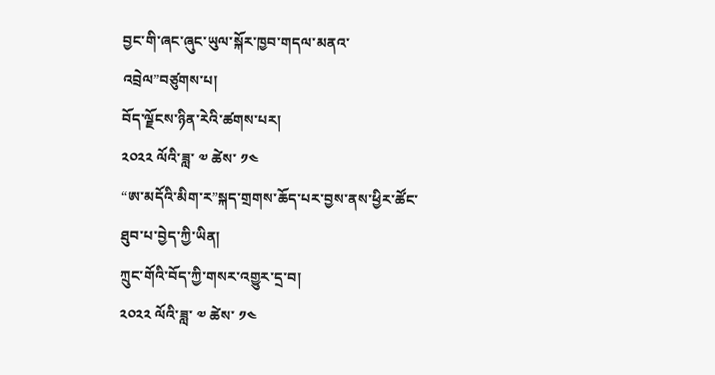བྱང་གི་ཞང་ཞུང་ཡུལ་སྐོར་ཁྱབ་གདལ་མནའ་འབྲེལ”བཙུགས་པ།
བོད་ལྗོངས་ཉིན་རེའི་ཚགས་པར།
༢༠༢༢ ལོའི་ཟླ་ ༧ ཚེས་ ༡༤
“ཨ་མདོའི་མིག་ར”སྐད་གྲགས་ཆོད་པར་བྱས་ནས་ཕྱིར་ཚོང་ཐུབ་པ་བྱེད་ཀྱི་ཡིན།
ཀྲུང་གོའི་བོད་ཀྱི་གསར་འགྱུར་དྲ་བ།
༢༠༢༢ ལོའི་ཟླ་ ༧ ཚེས་ ༡༤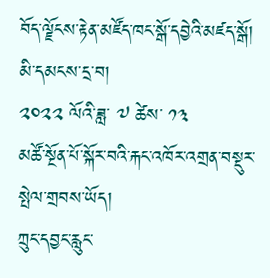བོད་ལྗོངས་རྟེན་མཛོད་ཁང་སྒོ་དབྱེའི་མཛད་སྒོ།
མི་དམངས་དྲ་བ།
༢༠༢༢ ལོའི་ཟླ་ ༧ ཚེས་ ༡༣
མཚོ་སྔོན་པོ་སྐོར་བའི་རྐང་འཁོར་འགྲན་བསྡུར་སྤེལ་གྲབས་ཡོད།
ཀྲུང་དབྱང་རླུང་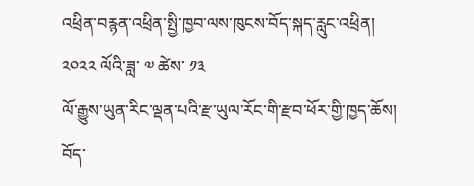འཕྲིན་བརྙན་འཕྲིན་སྤྱི་ཁྱབ་ལས་ཁུངས་བོད་སྐད་རླུང་འཕྲིན།
༢༠༢༢ ལོའི་ཟླ་ ༧ ཚེས་ ༡༣
ལོ་རྒྱུས་ཡུན་རིང་ལྡན་པའི་རྫ་ཡུལ་རོང་གི་རྫབ་ཕོར་གྱི་ཁྱད་ཆོས།
བོད་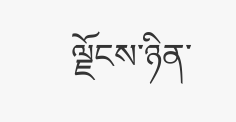ལྗོངས་ཉིན་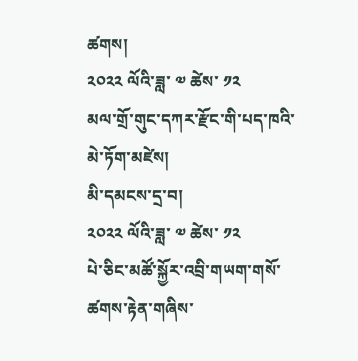ཚགས།
༢༠༢༢ ལོའི་ཟླ་ ༧ ཚེས་ ༡༢
མལ་གྲོ་གུང་དཀར་རྫོང་གི་པད་ཁའི་མེ་ཏོག་མཛེས།
མི་དམངས་དྲ་བ།
༢༠༢༢ ལོའི་ཟླ་ ༧ ཚེས་ ༡༢
པེ་ཅིང་མཚོ་སྐྱོར་འབྲི་གཡག་གསོ་ཚགས་རྟེན་གཞིས་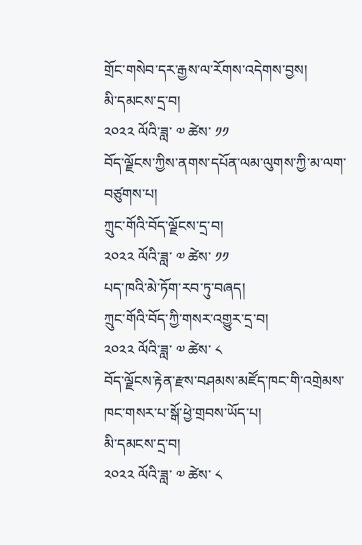གྲོང་གསེབ་དར་རྒྱས་ལ་རོགས་འདེགས་བྱས།
མི་དམངས་དྲ་བ།
༢༠༢༢ ལོའི་ཟླ་ ༧ ཚེས་ ༡༡
བོད་ལྗོངས་ཀྱིས་ནགས་དཔོན་ལམ་ལུགས་ཀྱི་མ་ལག་བཙུགས་པ།
ཀྲུང་གོའི་བོད་ལྗོངས་དྲ་བ།
༢༠༢༢ ལོའི་ཟླ་ ༧ ཚེས་ ༡༡
པད་ཁའི་མེ་ཏོག་རབ་ཏུ་བཞད།
ཀྲུང་གོའི་བོད་ཀྱི་གསར་འགྱུར་དྲ་བ།
༢༠༢༢ ལོའི་ཟླ་ ༧ ཚེས་ ༨
བོད་ལྗོངས་རྟེན་རྫས་བཤམས་མཛོད་ཁང་གི་འགྲེམས་ཁང་གསར་པ་སྒོ་ཕྱེ་གྲབས་ཡོད་པ།
མི་དམངས་དྲ་བ།
༢༠༢༢ ལོའི་ཟླ་ ༧ ཚེས་ ༨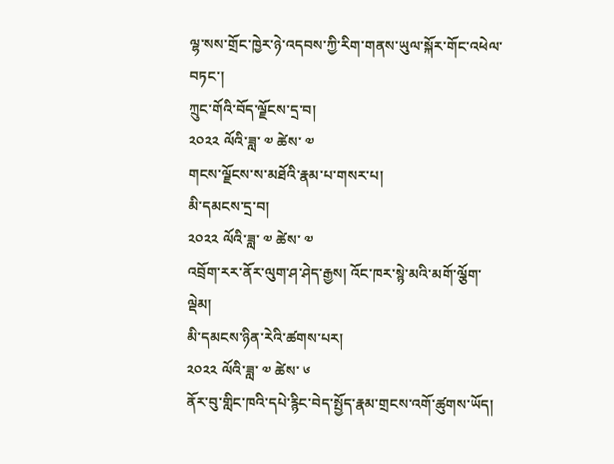ལྷ་སས་གྲོང་ཁྱེར་ཉེ་འདབས་ཀྱི་རིག་གནས་ཡུལ་སྐོར་གོང་འཕེལ་བཏང་།
ཀྲུང་གོའི་བོད་ལྗོངས་དྲ་བ།
༢༠༢༢ ལོའི་ཟླ་ ༧ ཚེས་ ༧
གངས་ལྗོངས་ས་མཐོའི་རྣམ་པ་གསར་པ།
མི་དམངས་དྲ་བ།
༢༠༢༢ ལོའི་ཟླ་ ༧ ཚེས་ ༧
འབྲོག་རར་ནོར་ལུག་ཤ་ཤེད་རྒྱས། འོང་ཁར་སྙེ་མའི་མགོ་ལྕོག་ལྡེམ།
མི་དམངས་ཉིན་རེའི་ཚགས་པར།
༢༠༢༢ ལོའི་ཟླ་ ༧ ཚེས་ ༦
ནོར་བུ་གླིང་ཁའི་དཔེ་རྙིང་བེད་སྤྱོད་རྣམ་གྲངས་འགོ་ཚུགས་ཡོད།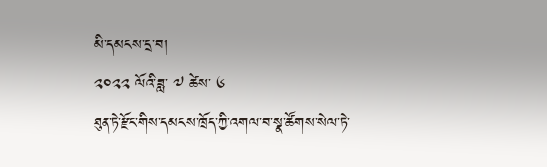མི་དམངས་དྲ་བ།
༢༠༢༢ ལོའི་ཟླ་ ༧ ཚེས་ ༦
ཐུན་ཏེ་རྫོང་གིས་དམངས་ཁྲོད་ཀྱི་འགལ་བ་སྣ་ཚོགས་སེལ་ཏེ་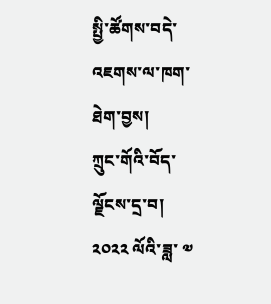སྤྱི་ཚོགས་བདེ་འཇགས་ལ་ཁག་ཐེག་བྱས།
ཀྲུང་གོའི་བོད་ལྗོངས་དྲ་བ།
༢༠༢༢ ལོའི་ཟླ་ ༧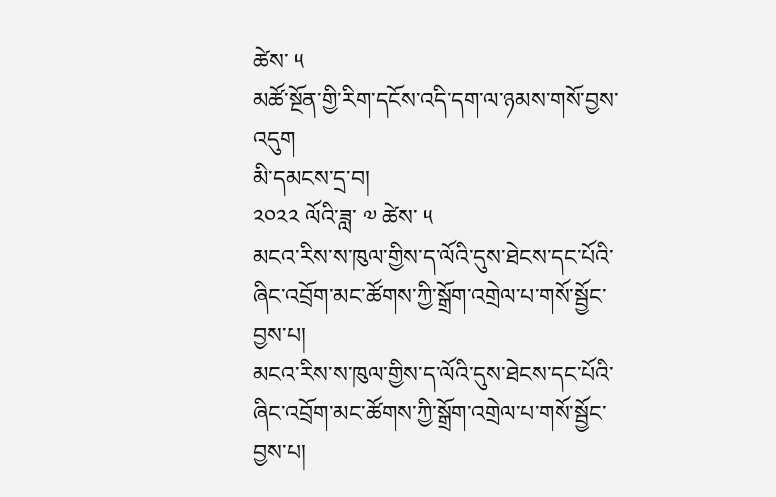ཚེས་ ༥
མཚོ་སྔོན་གྱི་རིག་དངོས་འདི་དག་ལ་ཉམས་གསོ་བྱས་འདུག
མི་དམངས་དྲ་བ།
༢༠༢༢ ལོའི་ཟླ་ ༧ ཚེས་ ༥
མངའ་རིས་ས་ཁུལ་གྱིས་ད་ལོའི་དུས་ཐེངས་དང་པོའི་ཞིང་འབྲོག་མང་ཚོགས་ཀྱི་སྒྲོག་འགྲེལ་པ་གསོ་སྦྱོང་བྱས་པ།
མངའ་རིས་ས་ཁུལ་གྱིས་ད་ལོའི་དུས་ཐེངས་དང་པོའི་ཞིང་འབྲོག་མང་ཚོགས་ཀྱི་སྒྲོག་འགྲེལ་པ་གསོ་སྦྱོང་བྱས་པ།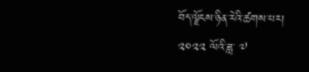བོད་ལྗོངས་ཉིན་རེའི་ཚགས་པར།
༢༠༢༢ ལོའི་ཟླ་ ༧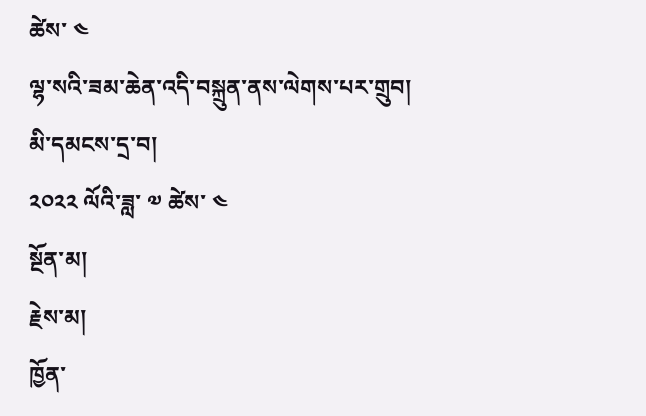ཚེས་ ༤
ལྷ་སའི་ཟམ་ཆེན་འདི་བསྐྲུན་ནས་ལེགས་པར་གྲུབ།
མི་དམངས་དྲ་བ།
༢༠༢༢ ལོའི་ཟླ་ ༧ ཚེས་ ༤
སྔོན་མ།
རྗེས་མ།
ཁྱོན་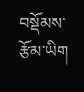བསྡོམས་རྩོམ་ཡིག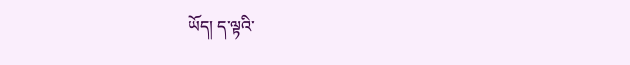ཡོད། ད་ལྟའི་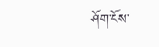ཤོག་ངོས་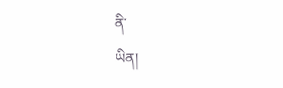ནི་
ཡིན།